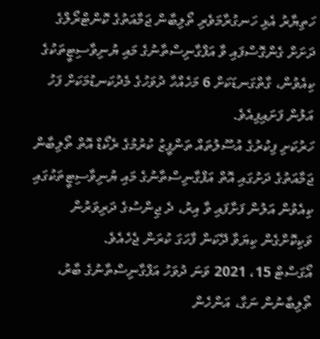ހަތިޔާރު އެޅި ހަނގުރާމަވެރި ތޯލިބާން ޖަމާއަތުގެ ކޮންޓްރޯލްގެ ދަށަށް ގެންގޮސްފައި ވާ އަފްގާނިސްތާނުގެ މައި ޔުނިވާސިޓީތަކުގެ ކިއެވުން، ގާތްގަނޑަކަށް 6 މަހެއްހާ ދުވަހުގެ މެދުކަނޑުމަކަށް ފަހު އަލުން ފަށައިފިއެވެ.
ހަރުކަށި ފިކުރުގެ އުސޫލުތައް ތަންފީޒު ކުރުމުގެ ރެކޯޑް އޮތް ތޯލިބާން ޖަމާއަތުގެ ދަށުގައި އޮތް އަފްގާނިސްތާނުގެ މައި ޔުނިވާސިޓީތަކުގައި ކިއެވުން އަލުން ފަށާފައި ވާ އިރު، ދެ ޖިންސުގެ ދަރިވަރުން ވަކިކޮށްގެން ކިޔަވާ ދޭކަން ފާހަގަ ކުރަން ޖެހެއެވެ.
އޯގަސްޓް 15، 2021 ވަނަ ދުވަހު އަފްގާނިސްތާނުގެ ބާރު، ތޯލިބާނުން ނަގާ، އަންހެން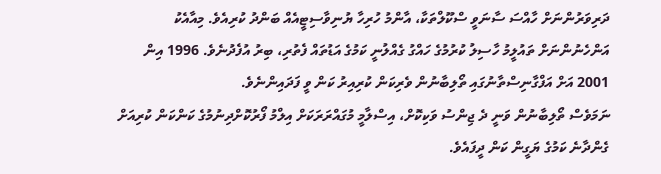ދަރިވަރުންނަށް ހާއްސަ ސާނަވީ ސްކޫލްތަކާ، އާންމު ހުރިހާ ޔުނިވާސިޓީއެއް ބަންދު ކުރިއެވެ. މިއާއެކު އަންހެނުންނަށް ތައުލީމު ހާސިލު ކުރުމުގެ ހައްގު ގެއްލުނީ ކަމުގެ އަޑުތައް ފެތުރި، ބިރު އުފެދުނެވެ. 1996 އިން 2001 އަށް އަފްގާނިސްތާނުގައި ތޯލިބާނުން ވެރިކަން ކުރިއިރު ކަން ވީ ފަދައިންނެވެ.
ނަމަވެސް ތޯލިބާނުން ވަނީ ދެ ޖިންސު ވަކިކޮށް، އިސްލާމީ މުގައްރަރަކަށް އިލްމު ފޯރުކޮށްދިނުމުގެ ކަންކަން ކުރިއަށް ގެންދާނެ ކަމުގެ ޔަގީން ކަން ދީފައެވެ.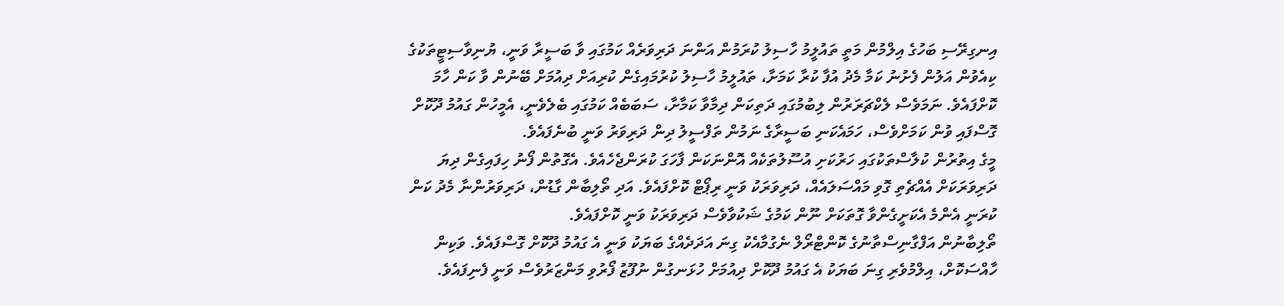އިނގިރޭސި ބަހުގެ އިލްމުން މަތީ ތައުލީމު ހާސިލު ކުރަމުން އަންނަ ދަރިވަރެއް ކަމުގައި ވާ ބަސީރާ ވަނީ، ޔުނިވާސިޓީތަކުގެ ކިއެވުން އަލުން ފެށުނު ކަމާ މެދު އުފާ ކުރާ ކަމަށާ، ތައުލީމު ހާސިލު ކުރުމައިގެން ކުރިއަށް ދިއުމަށް ބޭނުން ވާ ކަން ހާމަ ކޮށްފައެވެ. ނަމަވެސް ލެކްޗަރަރުން ލިބުމުގައި ދަތިކަން ދިމާވާ ކަމާށާ، ސަބަބެއް ކަމުގައި ބެލެވެނީ، އެމީހުން ގައުމު ދޫކޮށް ގޮސްފައި ވުން ކަމަށްވެސް، ހަމައެކަނި ބަސީރާގެ ނަމުން ތަފްސީލު ދިން ދަރިވަރު ވަނީ ބުނެފައެވެ.
މީގެ އިތުރުން ކުލާސްތަކުގައި ހަރުކަށި އުސޫލުތަކެއް އޮންނަކަން ފާހަގަ ކުރަންޖެހެއެވެ. އެގޮތުން ފޯނު ހިފައިގެން ދިޔަ ދަރިވަރަކަށް އެއްޗެތި ގޮވި މައްސަލައެއް، ދަރިވަރަކު ވަނީ ރިޕޯޓް ކޮށްފައެވެ. އަދި ތޯލިބާން ގާޑުން، ދަރިވަރުންނާ މެދު ކަން ކުރަނީ އެންމެ އެކަށީގެންވާ ގޮތަކަށް ނޫން ކަމުގެ ޝަކުވާވެސް ދަރިވަރަކު ވަނީ ކޮށްފައެވެ.
ތޯލިބާނުން އަފްގާނިސްތާނުގެ ކޮންޓްރޯލް ނެގުމާއެކު ގިނަ އަދަދެއްގެ ބަޔަކު ވަނީ އެ ގައުމު ދޫކޮށް ގޮސްފައެވެ. ވަކިން ހާއްސަކޮށް، އިލްމުވެރި ގިނަ ބަޔަކު އެ ގައުމު ދޫކޮށް ދިއުމަށް ހުޅަނގުން ނުފޫޒު ފޯރުވި މަންޒަރުވެސް ވަނީ ފެނިފައެވެ.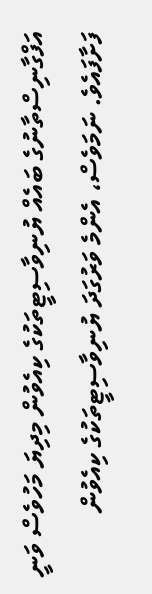އަފްގާނިސްތާނުގެ ބައެއް ޔުނިވާސިޓީތަކުގެ ކިއެވުން މިދިޔަ މަހުވެސް ވަނީ ފަށާފައެވެ. ނަމަވެސް، އެންމެ ވަރުގަދަ ޔުނިވާސިޓީތަކުގެ ކިއެވުން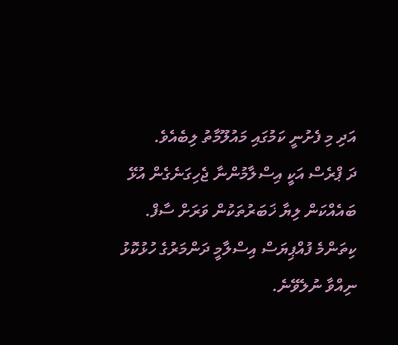އަދި މި ފެށުނީ ކަމުގައި މައުލޫމާތު ލިބެއެވެ.
ދަ ޕްރެސް އަކީ އިސްލާމުންނާ ޖެހިގަނެގެން އުޅޭ ބައެއްކަން ލިޔާ ޚަބަރުތަކުން ވަރަށް ސާފް. ކިތަންމެ ފުއްޕިޔަސް އިސްލާމީ ދަންމަރުގެ ހުޅުކޮޅު ނިއްވާ ނުލެވޭނެ.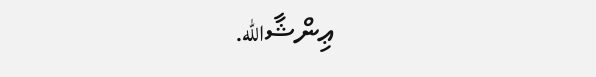ޢިންޝާالله.